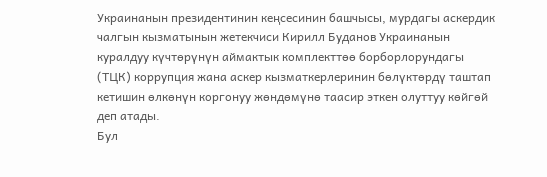Украинанын президентинин кеңсесинин башчысы, мурдагы аскердик чалгын кызматынын жетекчиси Кирилл Буданов Украинанын куралдуу күчтөрүнүн аймактык комплекттөө борборлорундагы (ТЦК) коррупция жана аскер кызматкерлеринин бөлүктөрдү таштап кетишин өлкөнүн коргонуу жөндөмүнө таасир эткен олуттуу көйгөй деп атады.
Бул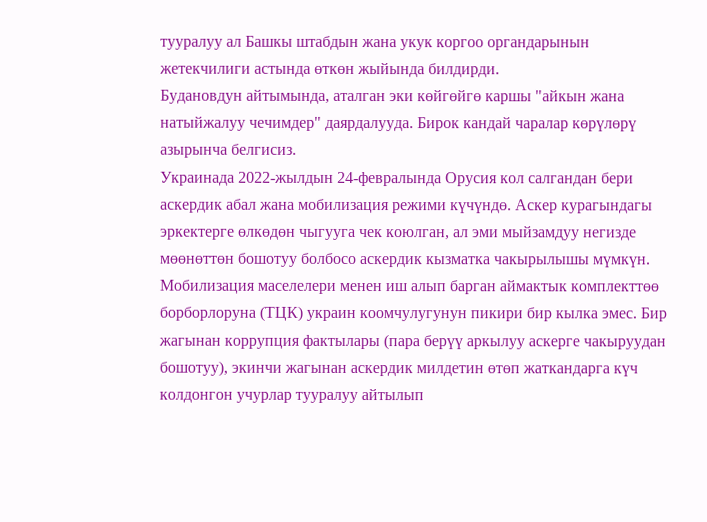тууралуу ал Башкы штабдын жана укук коргоо органдарынын жетекчилиги астында өткөн жыйында билдирди.
Будановдун айтымында, аталган эки көйгөйгө каршы "айкын жана натыйжалуу чечимдер" даярдалууда. Бирок кандай чаралар көрүлөрү азырынча белгисиз.
Украинада 2022-жылдын 24-февралында Орусия кол салгандан бери аскердик абал жана мобилизация режими күчүндө. Аскер курагындагы эркектерге өлкөдөн чыгууга чек коюлган, ал эми мыйзамдуу негизде мөөнөттөн бошотуу болбосо аскердик кызматка чакырылышы мүмкүн.
Мобилизация маселелери менен иш алып барган аймактык комплекттөө борборлоруна (ТЦК) украин коомчулугунун пикири бир кылка эмес. Бир жагынан коррупция фактылары (пара берүү аркылуу аскерге чакыруудан бошотуу), экинчи жагынан аскердик милдетин өтөп жаткандарга күч колдонгон учурлар тууралуу айтылып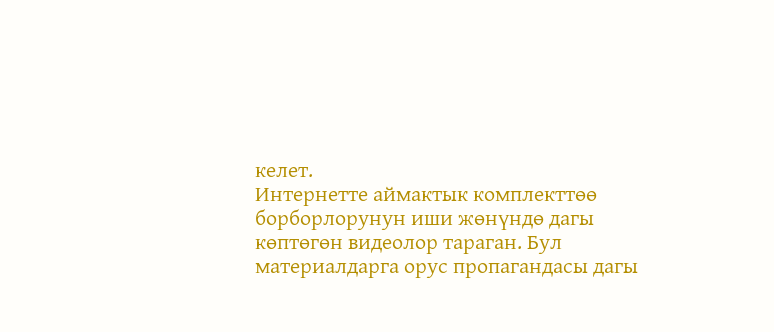келет.
Интернетте аймактык комплекттөө борборлорунун иши жөнүндө дагы көптөгөн видеолор тараган. Бул материалдарга орус пропагандасы дагы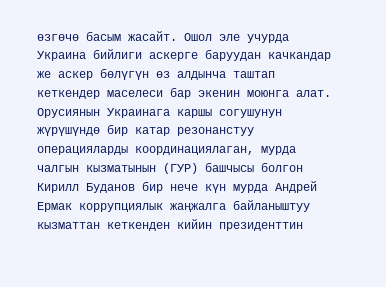өзгөчө басым жасайт. Ошол эле учурда Украина бийлиги аскерге баруудан качкандар же аскер бөлүгүн өз алдынча таштап кеткендер маселеси бар экенин моюнга алат.
Орусиянын Украинага каршы согушунун жүрүшүндө бир катар резонанстуу операцияларды координациялаган, мурда чалгын кызматынын (ГУР) башчысы болгон Кирилл Буданов бир нече күн мурда Андрей Ермак коррупциялык жаңжалга байланыштуу кызматтан кеткенден кийин президенттин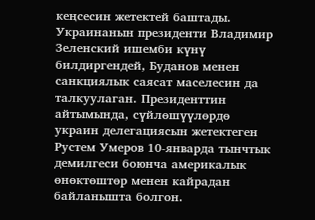кеңсесин жетектей баштады.
Украинанын президенти Владимир Зеленский ишемби күнү билдиргендей, Буданов менен санкциялык саясат маселесин да талкуулаган. Президенттин айтымында, сүйлөшүүлөрдө украин делегациясын жетектеген Рустем Умеров 10-январда тынчтык демилгеси боюнча америкалык өнөктөштөр менен кайрадан байланышта болгон.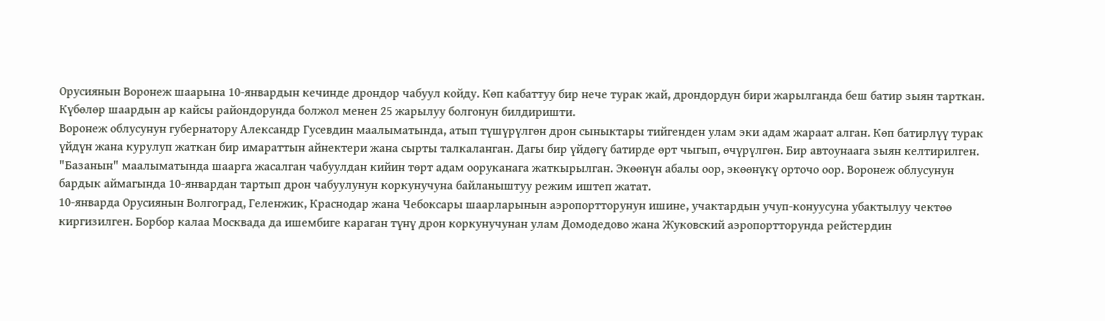Орусиянын Воронеж шаарына 10-январдын кечинде дрондор чабуул койду. Көп кабаттуу бир нече турак жай, дрондордун бири жарылганда беш батир зыян тарткан. Күбөлөр шаардын ар кайсы райондорунда болжол менен 25 жарылуу болгонун билдиришти.
Воронеж облусунун губернатору Александр Гусевдин маалыматында, атып түшүрүлгөн дрон сыныктары тийгенден улам эки адам жараат алган. Көп батирлүү турак үйдүн жана курулуп жаткан бир имараттын айнектери жана сырты талкаланган. Дагы бир үйдөгү батирде өрт чыгып, өчүрүлгөн. Бир автоунаага зыян келтирилген.
"Базанын" маалыматында шаарга жасалган чабуулдан кийин төрт адам ооруканага жаткырылган. Экөөнүн абалы оор, экөөнүкү орточо оор. Воронеж облусунун бардык аймагында 10-январдан тартып дрон чабуулунун коркунучуна байланыштуу режим иштеп жатат.
10-январда Орусиянын Волгоград, Геленжик, Краснодар жана Чебоксары шаарларынын аэропортторунун ишине, учактардын учуп-конуусуна убактылуу чектөө киргизилген. Борбор калаа Москвада да ишембиге караган түнү дрон коркунучунан улам Домодедово жана Жуковский аэропортторунда рейстердин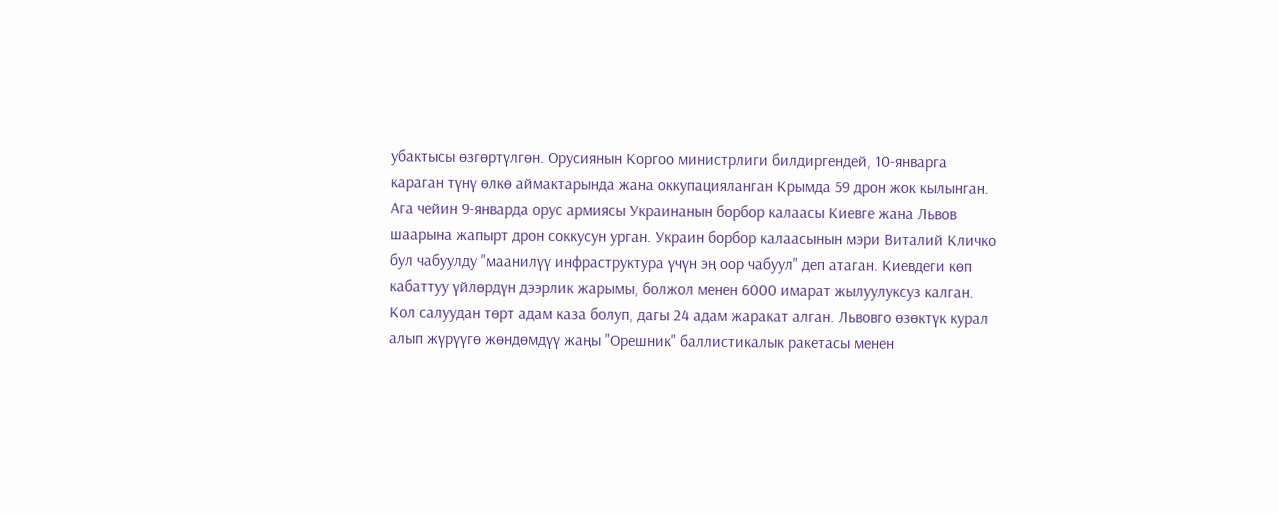убактысы өзгөртүлгөн. Орусиянын Коргоо министрлиги билдиргендей, 10-январга караган түнү өлкө аймактарында жана оккупацияланган Крымда 59 дрон жок кылынган.
Ага чейин 9-январда орус армиясы Украинанын борбор калаасы Киевге жана Львов шаарына жапырт дрон соккусун урган. Украин борбор калаасынын мэри Виталий Кличко бул чабуулду "маанилүү инфраструктура үчүн эң оор чабуул" деп атаган. Киевдеги көп кабаттуу үйлөрдүн дээрлик жарымы, болжол менен 6000 имарат жылуулуксуз калган. Кол салуудан төрт адам каза болуп, дагы 24 адам жаракат алган. Львовго өзөктүк курал алып жүрүүгө жөндөмдүү жаңы "Орешник" баллистикалык ракетаcы менен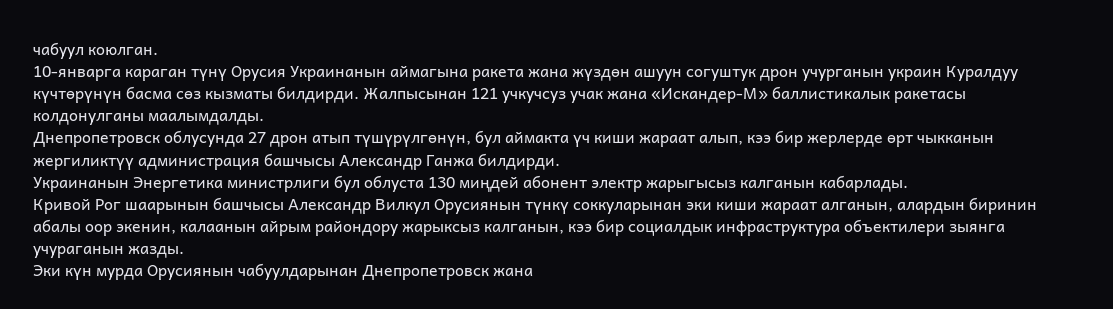чабуул коюлган.
10-январга караган түнү Орусия Украинанын аймагына ракета жана жүздөн ашуун согуштук дрон учурганын украин Куралдуу күчтөрүнүн басма сөз кызматы билдирди. Жалпысынан 121 учкучсуз учак жана «Искандер-М» баллистикалык ракетасы колдонулганы маалымдалды.
Днепропетровск облусунда 27 дрон атып түшүрүлгөнүн, бул аймакта үч киши жараат алып, кээ бир жерлерде өрт чыкканын жергиликтүү администрация башчысы Александр Ганжа билдирди.
Украинанын Энергетика министрлиги бул облуста 130 миңдей абонент электр жарыгысыз калганын кабарлады.
Кривой Рог шаарынын башчысы Александр Вилкул Орусиянын түнкү соккуларынан эки киши жараат алганын, алардын биринин абалы оор экенин, калаанын айрым райондору жарыксыз калганын, кээ бир социалдык инфраструктура объектилери зыянга учураганын жазды.
Эки күн мурда Орусиянын чабуулдарынан Днепропетровск жана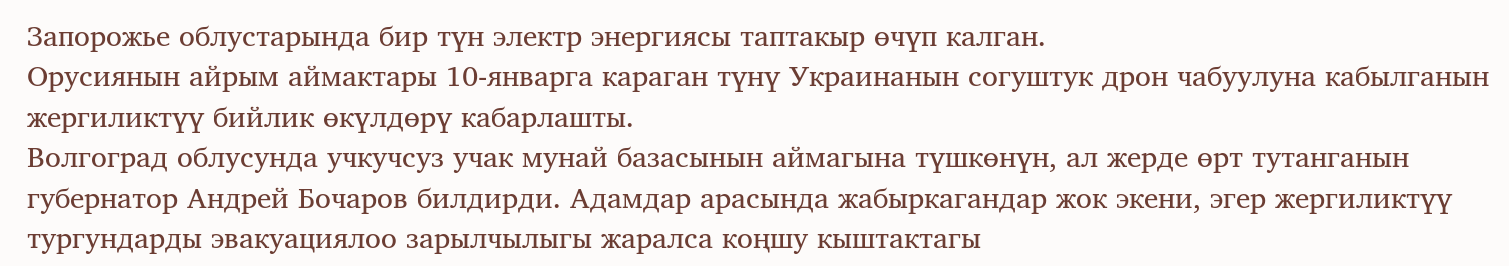Запорожье облустарында бир түн электр энергиясы таптакыр өчүп калган.
Орусиянын айрым аймактары 10-январга караган түнү Украинанын согуштук дрон чабуулуна кабылганын жергиликтүү бийлик өкүлдөрү кабарлашты.
Волгоград облусунда учкучсуз учак мунай базасынын аймагына түшкөнүн, ал жерде өрт тутанганын губернатор Андрей Бочаров билдирди. Адамдар арасында жабыркагандар жок экени, эгер жергиликтүү тургундарды эвакуациялоо зарылчылыгы жаралса коңшу кыштактагы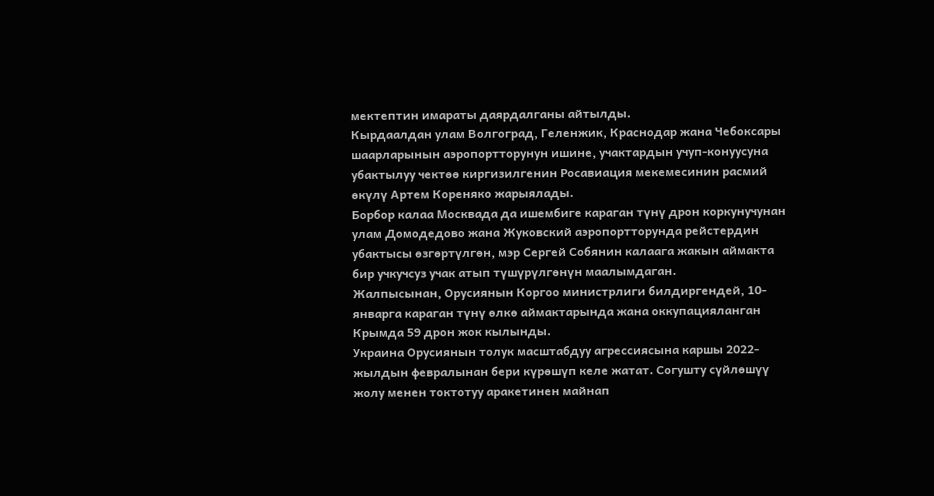мектептин имараты даярдалганы айтылды.
Кырдаалдан улам Волгоград, Геленжик, Краснодар жана Чебоксары шаарларынын аэропортторунун ишине, учактардын учуп-конуусуна убактылуу чектөө киргизилгенин Росавиация мекемесинин расмий өкүлү Артем Кореняко жарыялады.
Борбор калаа Москвада да ишембиге караган түнү дрон коркунучунан улам Домодедово жана Жуковский аэропортторунда рейстердин убактысы өзгөртүлгөн, мэр Сергей Собянин калаага жакын аймакта бир учкучсуз учак атып түшүрүлгөнүн маалымдаган.
Жалпысынан, Орусиянын Коргоо министрлиги билдиргендей, 10-январга караган түнү өлкө аймактарында жана оккупацияланган Крымда 59 дрон жок кылынды.
Украина Орусиянын толук масштабдуу агрессиясына каршы 2022-жылдын февралынан бери күрөшүп келе жатат. Согушту сүйлөшүү жолу менен токтотуу аракетинен майнап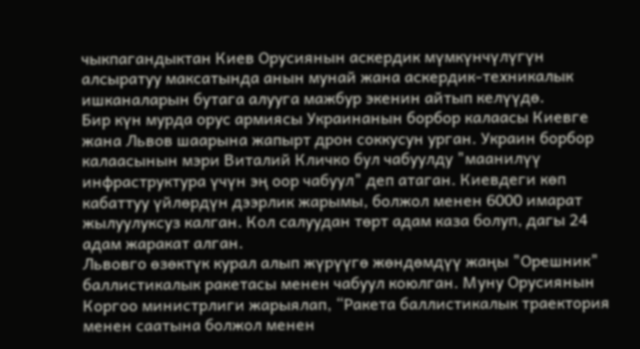чыкпагандыктан Киев Орусиянын аскердик мүмкүнчүлүгүн алсыратуу максатында анын мунай жана аскердик-техникалык ишканаларын бутага алууга мажбур экенин айтып келүүдө.
Бир күн мурда орус армиясы Украинанын борбор калаасы Киевге жана Львов шаарына жапырт дрон соккусун урган. Украин борбор калаасынын мэри Виталий Кличко бул чабуулду "маанилүү инфраструктура үчүн эң оор чабуул" деп атаган. Киевдеги көп кабаттуу үйлөрдүн дээрлик жарымы, болжол менен 6000 имарат жылуулуксуз калган. Кол салуудан төрт адам каза болуп, дагы 24 адам жаракат алган.
Львовго өзөктүк курал алып жүрүүгө жөндөмдүү жаңы "Орешник" баллистикалык ракетаcы менен чабуул коюлган. Муну Орусиянын Коргоо министрлиги жарыялап, “Ракета баллистикалык траектория менен саатына болжол менен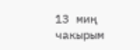13 миң чакырым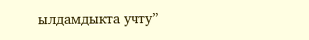ылдамдыкта учту”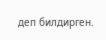деп билдирген.